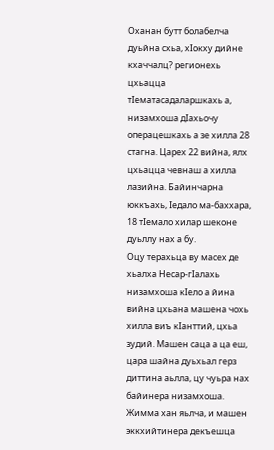Оханан бутт болабелча дуьйна схьа, хIокху дийне кхаччалц? регионехь цхьацца тIематасадаларшкахь а, низамхоша дIахьочу операцешкахь а зе хилла 28 стагна. Царех 22 вийна, ялх цхьацца чевнаш а хилла лазийна. Байинчарна юккъахь, Iедало ма-баххара, 18 тIемало хилар шеконе дуьллу нах а бу.
Оцу терахьца ву масех де хьалха Несар-гIалахь низамхоша кIело а йина вийна цхьана машена чохь хилла виъ кIанттий, цхьа зудий. Машен саца а ца еш, цара шайна дуьхьал герз диттина аьлла, цу чуьра нах байинера низамхоша. Жимма хан яьлча, и машен эккхийтинера декъешца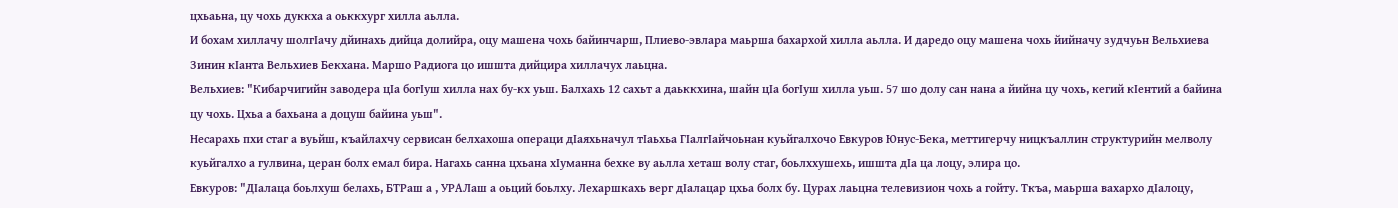цхьаьна, цу чохь дуккха а оьккхург хилла аьлла.
И бохам хиллачу шолгIачу дйинахь дийца долийра, оцу машена чохь байинчарш, Плиево-эвлара маьрша бахархой хилла аьлла. И даредо оцу машена чохь йийначу зудчуьн Вельхиева Зинин кIанта Вельхиев Бекхана. Маршо Радиога цо ишшта дийцира хиллачух лаьцна.
Вельхиев: "Кибарчигийн заводера цIа богIуш хилла нах бу-кх уьш. Балхахь 12 сахьт а даьккхина, шайн цIа богIуш хилла уьш. 57 шо долу сан нана а йийна цу чохь, кегий кIентий а байина цу чохь. Цхьа а бахьана а доцуш байина уьш".
Несарахь пхи стаг а вуьйш, къайлахчу сервисан белхахоша операци дIаяхьначул тIаьхьа ГIалгIайчоьнан куьйгалхочо Евкуров Юнус-Бека, меттигерчу ницкъаллин структурийн мелволу куьйгалхо а гулвина, церан болх емал бира. Нагахь санна цхьана хIуманна бехке ву аьлла хеташ волу стаг, боьлххушехь, ишшта дIа ца лоцу, элира цо.
Евкуров: "ДIалаца боьлхуш белахь, БТРаш а , УРАЛаш а оьций боьлху. Лехаршкахь верг дIалацар цхьа болх бу. Цурах лаьцна телевизион чохь а гойту. Ткъа, маьрша вахархо дIалоцу,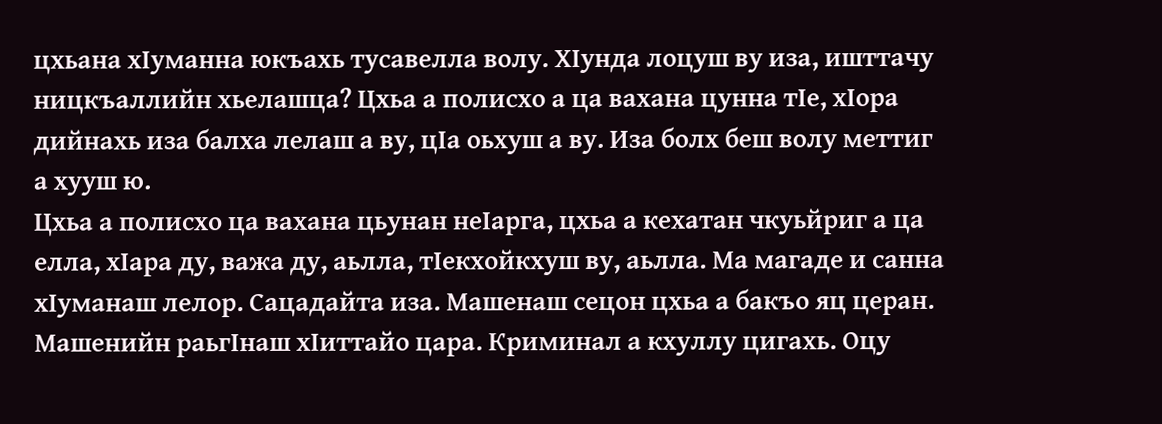цхьана хIуманна юкъахь тусавелла волу. ХIунда лоцуш ву иза, ишттачу ницкъаллийн хьелашца? Цхьа а полисхо а ца вахана цунна тIе, хIора дийнахь иза балха лелаш а ву, цIа оьхуш а ву. Иза болх беш волу меттиг а хууш ю.
Цхьа а полисхо ца вахана цьунан неIарга, цхьа а кехатан чкуьйриг а ца елла, хIара ду, важа ду, аьлла, тIекхойкхуш ву, аьлла. Ма магаде и санна хIуманаш лелор. Сацадайта иза. Машенаш сецон цхьа а бакъо яц церан. Машенийн раьгIнаш хIиттайо цара. Криминал а кхуллу цигахь. Оцу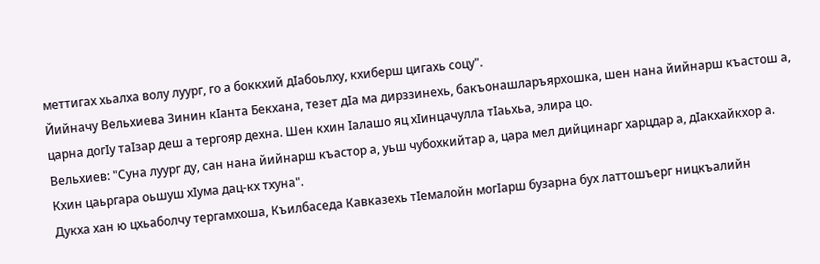меттигах хьалха волу луург, го а боккхий дIабоьлху, кхиберш цигахь соцу".
Йийначу Вельхиева Зинин кIанта Бекхана, тезет дIа ма дирззинехь, бакъонашларъярхошка, шен нана йийнарш къастош а, царна догIу таIзар деш а тергояр дехна. Шен кхин Iалашо яц хIинцачулла тIаьхьа, элира цо.
Вельхиев: "Суна луург ду, сан нана йийнарш къастор а, уьш чубохкийтар а, цара мел дийцинарг харцдар а, дIакхайкхор а. Кхин цаьргара оьшуш хIума дац-кх тхуна".
Дукха хан ю цхьаболчу тергамхоша, Къилбаседа Кавказехь тIемалойн могIарш бузарна бух латтошъерг ницкъалийн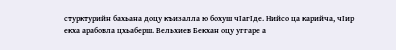стурктурийн бахьана доцу къизалла ю бохуш чIагIде. Нийсо ца карийча, чIир екха арабовла цхьаберш. Вельхиев Бекхан оцу уггаре а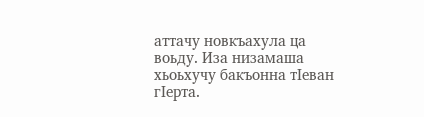аттачу новкъахула ца воьду. Иза низамаша хьоьхучу бакъонна тIеван гIерта.